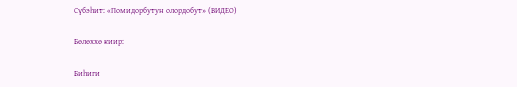Сүбэһит: «Помидорбутун олордобут» (ВИДЕО)

Бөлөххө киир:

Биһиги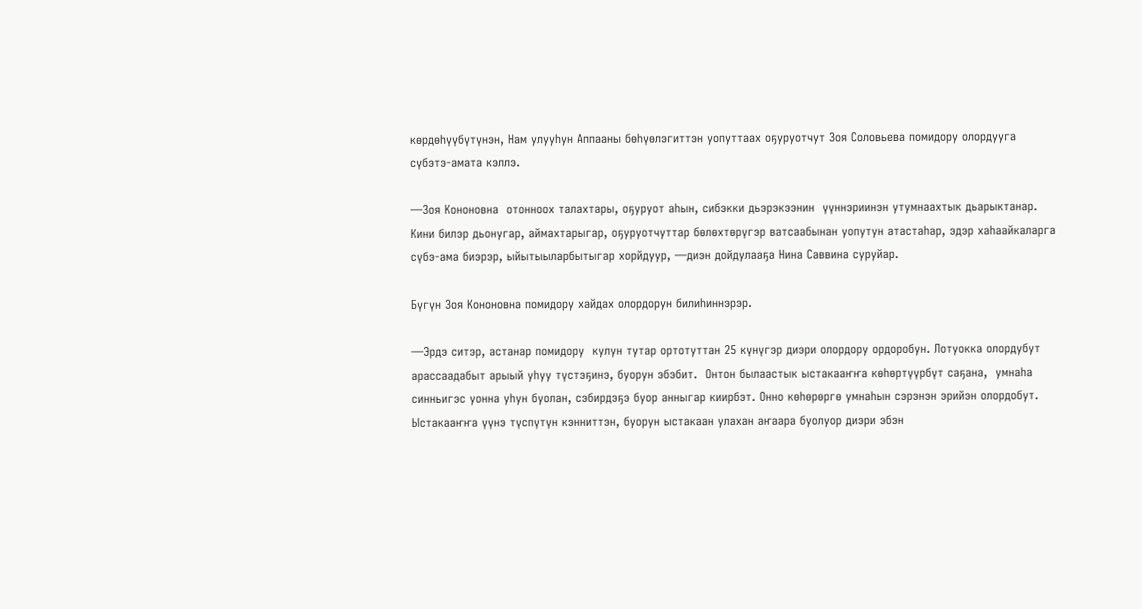көрдөһүүбүтүнэн, Нам улууһун Аппааны бөһүөлэгиттэн уопуттаах оҕуруотчут Зоя Соловьева помидору олордууга сүбэтэ-амата кэллэ.

—Зоя Кононовна  отонноох талахтары, оҕуруот аһын, сибэкки дьэрэкээнин  үүннэриинэн утумнаахтык дьарыктанар. Кини билэр дьонугар, аймахтарыгар, оҕуруотчуттар бөлөхтөрүгэр ватсаабынан уопутун атастаһар, эдэр хаһаайкаларга сүбэ-ама биэрэр, ыйытыыларбытыгар хорйдуур, —диэн дойдулааҕа Нина Саввина суруйар.

Бүгүн Зоя Кононовна помидору хайдах олордорун билиһиннэрэр.

—Эрдэ ситэр, астанар помидору  кулун тутар ортотуттан 25 күнүгэр диэри олордору ордоробун. Лотуокка олордубут арассаадабыт арыый уһуу түстэҕинэ, буорун эбэбит.  Онтон былаастык ыстакааҥҥа көһөртүүрбүт саҕана,  умнаһа синньигэс уонна уһун буолан, сэбирдэҕэ буор анныгар киирбэт. Онно көһөрөргө умнаһын сэрэнэн эрийэн олордобут.  Ыстакааҥҥа үүнэ түспүтүн кэнниттэн, буорун ыстакаан улахан аҥаара буолуор диэри эбэн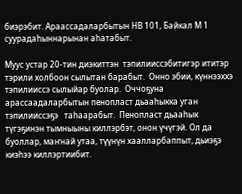биэрэбит. Араассадаларбытын НВ 101, Байкал М 1 суурадаһыннарынан аһатабыт.

Муус устар 20-тин диэкиттэн  тэпилииссэбитигэр ититэр тэрили холбоон сылытан барабыт.  Онно эбии, күннээххэ тэпилииссэ сылыйар буолар.  Оччоҕуна арассаадаларбытын пенопласт дьааһыкка уган тэпилииссэҕэ   таһаарабыт.  Пенопласт дьааһык түгэҕинэн тымныыны киллэрбэт, онон үчүгэй. Ол да буоллар, маҥнай утаа, түүнүн хаалларбаппыт, дьиэҕэ киэһээ киллэртиибит.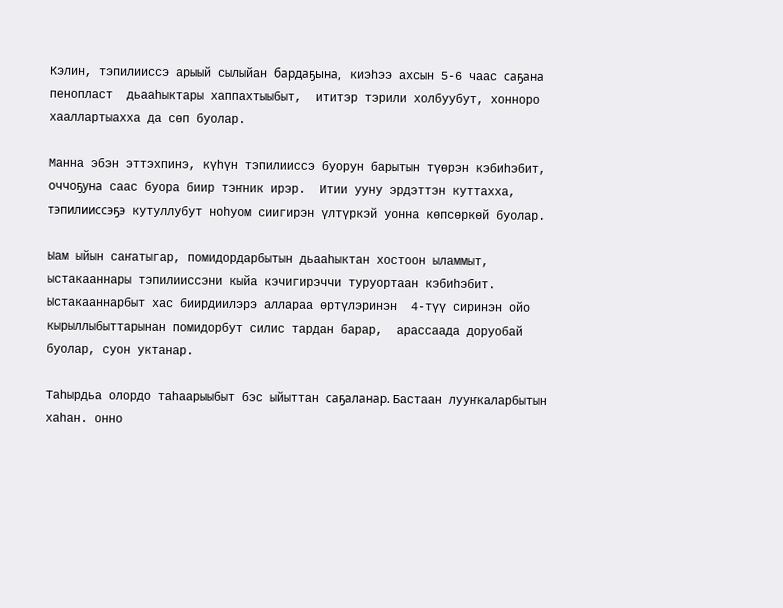Кэлин, тэпилииссэ арыый сылыйан бардаҕына,   киэһээ ахсын 5-6 чаас саҕана пенопласт  дьааһыктары хаппахтыыбыт,  ититэр тэрили холбуубут, хонноро хааллартыахха да сөп буолар.

Манна эбэн эттэхпинэ, күһүн тэпилииссэ буорун барытын түөрэн кэбиһэбит, оччоҕуна саас буора биир тэҥник ирэр.  Итии ууну эрдэттэн куттахха, тэпилииссэҕэ кутуллубут ноһуом сиигирэн үлтүркэй уонна көпсөркөй буолар.

Ыам ыйын саҥатыгар, помидордарбытын дьааһыктан хостоон ыламмыт, ыстакааннары тэпилииссэни кыйа кэчигирэччи туруортаан кэбиһэбит. Ыстакааннарбыт хас биирдиилэрэ аллараа өртүлэринэн  4-түү сиринэн ойо кырыллыбыттарынан помидорбут силис тардан барар,  арассаада доруобай буолар, суон уктанар.

Таһырдьа олордо таһаарыыбыт бэс ыйыттан саҕаланар. Бастаан лууҥкаларбытын хаһан. онно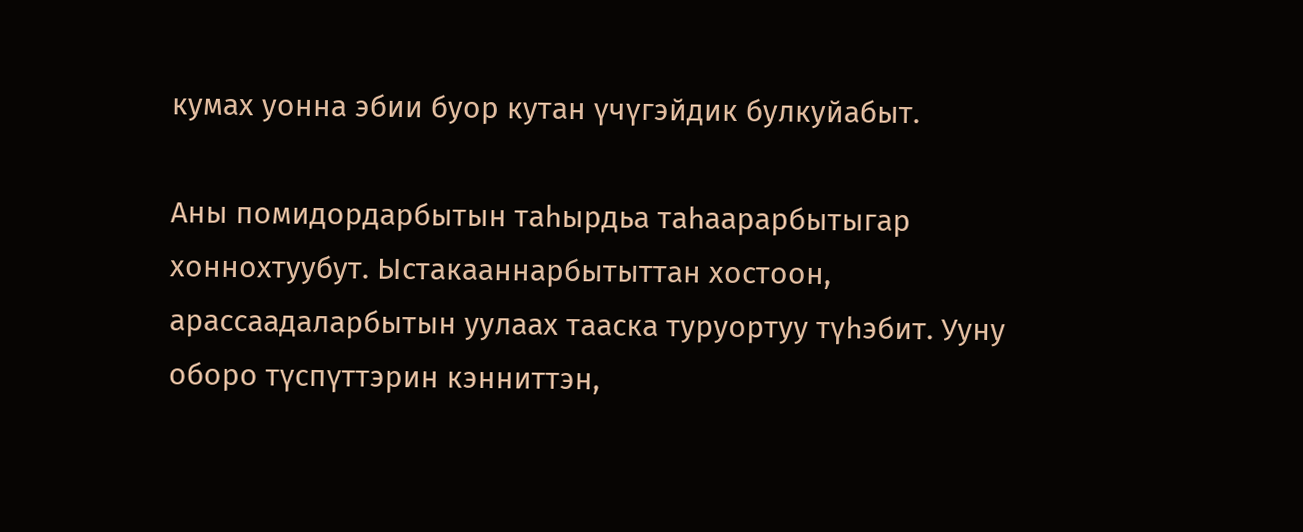кумах уонна эбии буор кутан үчүгэйдик булкуйабыт.

Аны помидордарбытын таһырдьа таһаарарбытыгар хоннохтуубут. Ыстакааннарбытыттан хостоон, арассаадаларбытын уулаах тааска туруортуу түһэбит. Ууну оборо түспүттэрин кэнниттэн,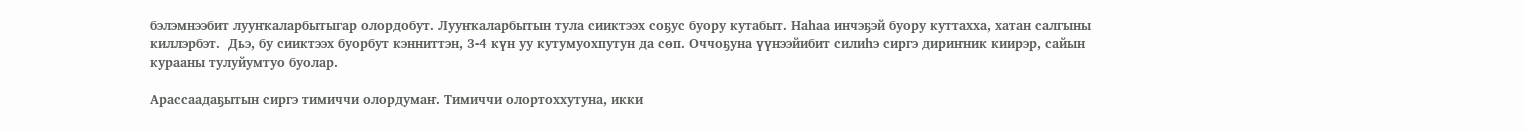бэлэмнээбит лууҥкаларбытыгар олордобут. Лууҥкаларбытын тула сииктээх соҕус буору кутабыт. Наһаа инчэҕэй буору куттахха, хатан салгыны киллэрбэт.  Дьэ, бу сииктээх буорбут кэнниттэн, 3-4 күн уу кутумуохпутун да сөп. Оччоҕуна үүнээйибит силиһэ сиргэ дириҥник киирэр, сайын курааны тулуйумтуо буолар.

Арассаадаҕытын сиргэ тимиччи олордумаҥ. Тимиччи олортоххутуна, икки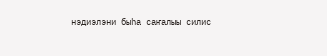нэдиэлэни быһа саҥалыы силис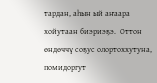тардан, аһын ый аҥаара хойутаан биэриэҕэ.  Оттон өндөччү соҕус олортоххутуна,  помидоргут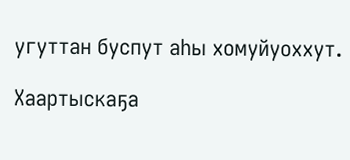угуттан буспут аһы хомуйуоххут.

Хаартыскаҕа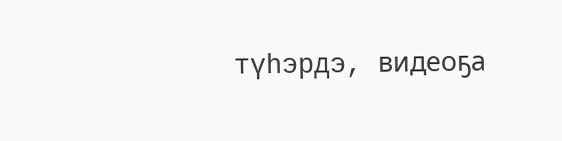түһэрдэ, видеоҕа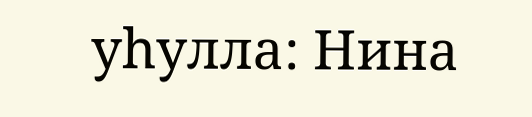уһулла: Нина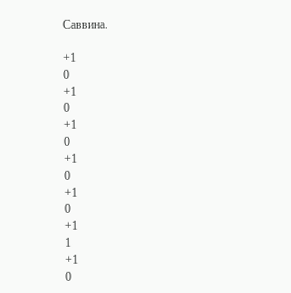Саввина.

+1
0
+1
0
+1
0
+1
0
+1
0
+1
1
+1
0